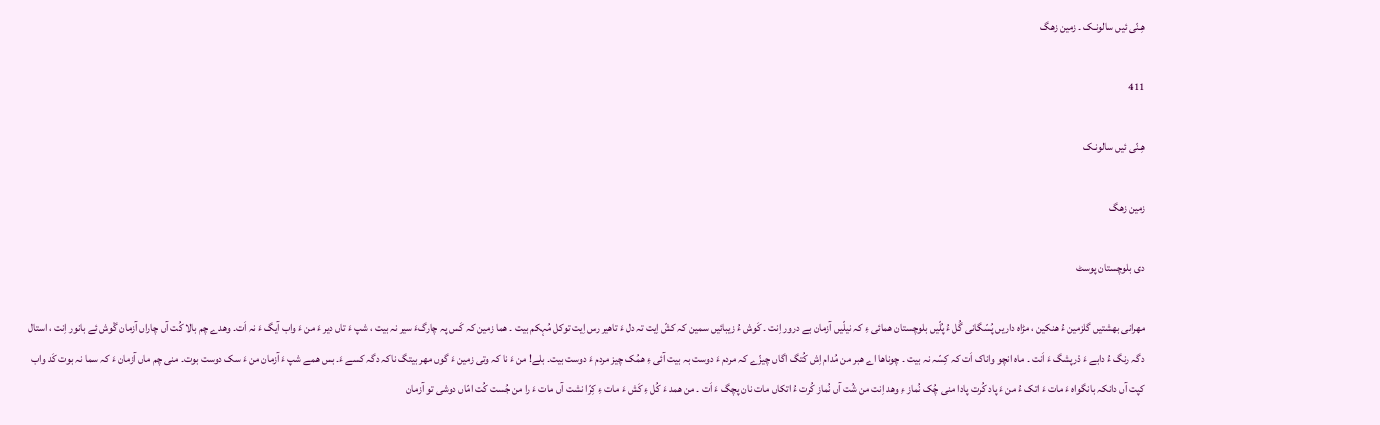ھِـنّی ئیں سالونـک ۔ زمین زھگ

411

ھِـنّی ئیں سالونـک

زمین زھگ

دی بلوچستان پوسٹ

مھرانی بھشتیں گلزمین ءُ ھنکین ، مڑاہ داریں پُسّگانی گُل ءُ پُلّیں بلوچستان ھمائی ءِ کہ نیلّیں آزمان بے درور اِنت ۔ کَوش ءُ زیبائیں سمین کہ کشّ اِیت تہ دل ءَ تاھیر رس اِیت توکل مُہکم بیت ۔ ھما زمین کہ کَس پہ چارگءَ سیر نہ بیت ، شپ ءَ تاں دیر ءَ من ءَ واب آیگ ءَ نہ اَت۔ وھدے چم بالا کُت آں چاراں آزمان گْوش ئے بانور اِنت ، استال دگہ رنگ ءُ دابے ءَ دْرپشگ ءَ اَنت ۔ ماہ انچو واناک اَت کہ کِسّہ نہ بیت ۔ چوناھا اے ھبر من مُدام اِش کُتگ اگاں چیزّے کہ مردم ءَ دوست بہ بیت آئی ءِ ھمُک چیز مردم ءَ دوست بیت۔ بلے! من ءَ نا کہ وتی زمین ءَ گوں مھر بیتگ ناکہ دگہ کسے ءَ۔ بس ھمے شپ ءَ آزمان من ءَ سک دوست بوت۔ منی چم ماں آزمان ءَ کہ سما نہ بوت کَد واب کپت آں دانکہ بانگواہ ءَ مات ءَ اتک ءُ من ءَ پاد کُرت پادا منی چُک نُماز ءِ وھد اِنت من شُت آں نُماز کُرت ءُ اتکاں مات نان پچگ ءَ اَت ۔ من ھمد ءَ کُل ءِ کَش ءَ مات ءِ کِرّا نشت آں مات ءَ را من جُست کُت امّاں دوشی تو آزمان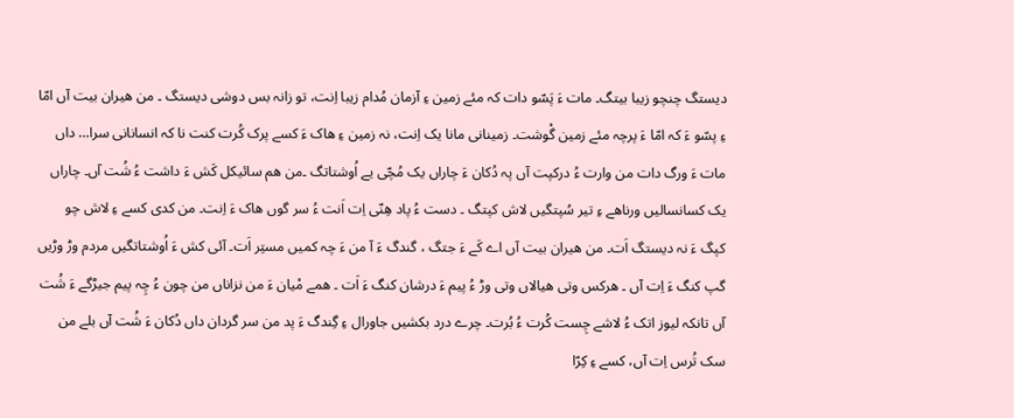دیستگ چنچو زیبا بیتگ۔ مات ءَ پَسّو دات کہ مئے زمین ءِ آزمان مُدام زیبا اِنت، تو زانہ بس دوشی دیستگ ۔ من ھیران بیت آں امّا ءِ پسّو ءَ کہ امّا ءَ پرچہ مئے زمین گْوشت۔ زمینانی مانا یک اِنت، نہ زمین ءِ ھاک ءَ کسے پرک کُرت کنت نا کہ انسانانی سرا… داں مات ءَ ورگ دات من وارت ءُ درکپت آں پہ دُکان ءَ چاراں یک مُچّی یے اُوشتاتگ ۔من ھم سائیکل کَش ءَ داشت ءُ شُت آں۔ چاراں یک کسانسالیں ورناھے ءِ تیر سُپتگیں لاش کپتگ ۔ دست ءُ پاد ھِنّی اِت اَنت ءُ سر گوں ھاک ءَ اِنت۔ من کدی کسے ءِ لاش چو کپگ ءَ نہ دیستگ اَت۔ من ھیران بیت آں اے کَے ءَ جتگ ، گندگ ءَ آ من ءَ چہ کمیں مستِر اَت۔ آئی کش ءَ اُوشتاتگیں مردم وڑ وڑیں گپ کنگ ءَ اِت آں ۔ ھرکس وتی ھیالاں وتی وڑ ءُ پیم ءَ درشان کنگ ءَ اَت ۔ ھمے مْیان ءَ من نزاناں من چون ءُ چِہ پیم جیڑگے ءَ شُت آں تانکہ لیوز اتک ءُ لاشے چِست کُرت ءُ بُرت۔ چرے درد بکشیں جاورال ءِ گِندگ ءَ پد من سر گردان داں دُکان ءَ شُت آں بلے من سک تُرس اِت آں، کسے ءِ کِرّا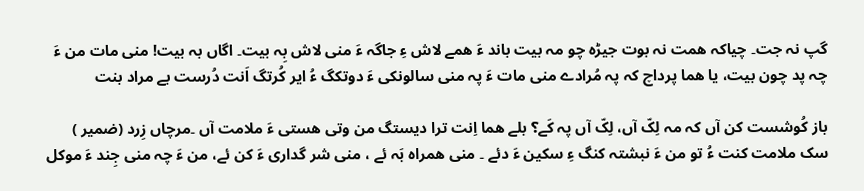گپ نہ جت۔ چیاکہ ھمت نہ بوت جیڑہ چو مہ بیت باند ءَ ھمے لاش ءِ جاگہ ءَ منی لاش بِہ بیت۔ اگاں بہ بیت! منی مات من ءَ چہ پد چون بیت، یا ھما پرداچ کہ پہ مُرادے منی مات ءَ پہ منی سالونکی ءَ دوتکگ ءُ ایر کُرتگ اَنت دُرست بے مراد بنت

باز کُوشست کن آں کہ مہ لِکّ آں، لِکّ آں پہ کَے؟ بلے ھما اِنت ترا دیستگ من وتی ھستی ءَ ملامت آں ۔مرچاں زِرد (ضمیر ) سک ملامت کنت ءُ تو من ءَ نبشتہ کنگ ءِ سکین ءَ دئے ۔ منی ھمراہ بَہ ئے ، منی شر گداری ءَ کن ئے، من ءَ چہ منی جِند ءَ موکل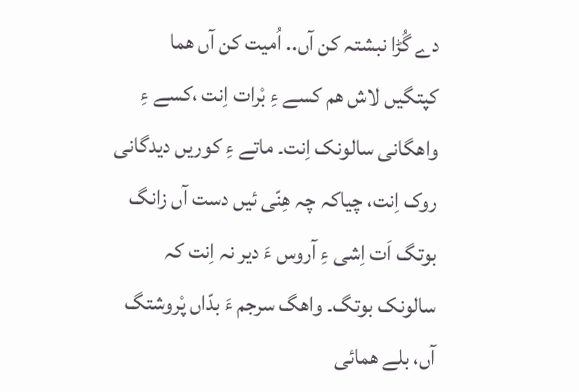دے گُڑا نبشتہ کن آں.. اُمیت کن آں ھما کپتگیں لاش ھم کسے ءِ بْرات اِنت ،کسے ءِ واھگانی سالونک اِنت۔ ماتے ءِ کوریں دیدگانی روک اِنت، چیاکہ چہ ھِنّی ئیں دست آں زانگ بوتگ اَت اِشی ءِ آروس ءَ دیر نہ اِنت کہ سالونک بوتگ۔ واھگ سرجم ءَ بدّاں پْروشتگ آں، بلے ھمائی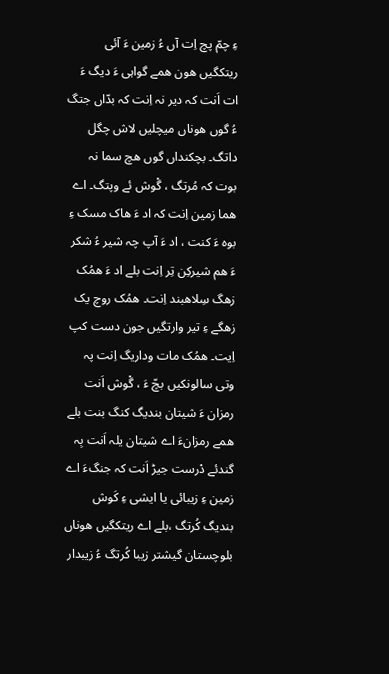ءِ چمّ پچ اِت آں ءُ زمین ءَ آئی ریتکگیں ھون ھمے گواہی ءَ دیگ ءَ ات اَنت کہ دیر نہ اِنت کہ بدّاں جتگ ءُ گوں ھوناں میچلیں لاش چگل داتگ۔ بچکنداں گوں ھچ سما نہ بوت کہ مُرتگ ، گْوش ئے وپتگ۔ اے ھما زمین اِنت کہ اد ءَ ھاک مسک ءِ بوہ ءَ کنت ، اد ءَ آپ چہ شیر ءُ شکر ءَ ھم شیرکِن تِر اِنت بلے اد ءَ ھمُک زھگ سِلاھبند اِنت۔ ھمُک روچ یک زھگے ءِ تیر وارتگیں جون دست کپ اِیت۔ ھمُک مات وداریگ اِنت پہ وتی سالونکیں بچّ ءَ ، گْوش اَنت رمزان ءَ شیتان بندیگ کنگ بنت بلے ھمے رمزانءَ اے شیتان یلہ اَنت بِہ گندئے دْرست جیڑ اَنت کہ جنگءَ اے زمین ءِ زیبائی یا ایشی ءِ کَوش بندیگ کُرتگ ،بلے اے ریتکگیں ھوناں بلوچستان گیشتر زیبا کُرتگ ءُ زیبدار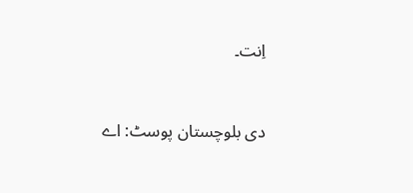اِنت۔


دی بلوچستان پوسٹ: اے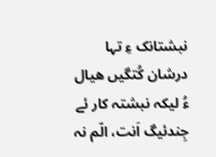نبشتانک ءِ تہا درشان کُتگیں ھیال ءُ لیکہ نبشتہ کار ئے جِندئیگ اَنت، الّم نہ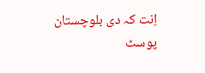اِنت کہ دی بلوچستان پوسٹ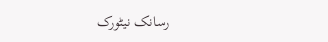رسانک نیٹورک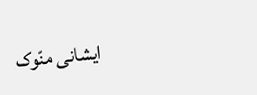ایشانی منّوک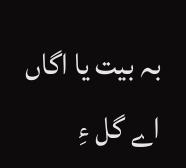بہ بیت یا اگاں اے گل ءِ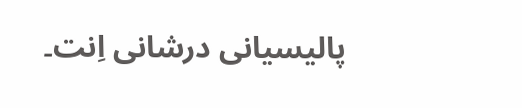پالیسیانی درشانی اِنت۔